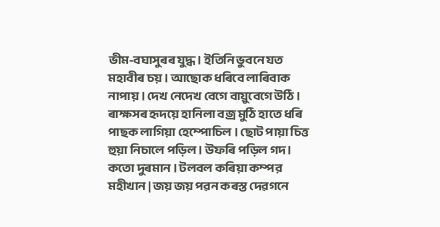ভীম-বঘাসুৰৰ যুদ্ধ । ইতিনি ভুবনে যত মহাবীৰ চয়। আছোক ধৰিবে লাৰিবাক নাপায় । দেখ নেদেখ বেগে বায়ুবেগে উঠি । ৰাক্ষসৰ হৃদয়ে হানিলা বজ্ৰ মুঠি হাতে ধৰি পাছক লাগিয়া হেম্পোচিল । ছোট পায়া চিত্ত হুয়া নিচালে পড়িল । উফৰি পড়িল গদ। কতো দুৰমান । টলবল কৰিয়া কম্পর মহীখান | জয় জয় পৱন কৰস্ত দেৱগনে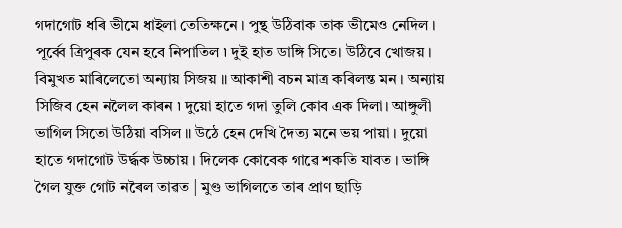গদাগোট ধৰি ভীমে ধাইলা তেতিক্ষনে । পুন্থ উঠিবাক তাক ভীমেও নেদিল । পূর্ব্বে ত্ৰিপুৰক যেন হবে নিপাতিল ৷ দুই হাত ডাঙ্গি সিতে। উঠিবে খোজয় । বিমুখত মাৰিলেতো অন্যায় সিজয় ॥ আকাশী বচন মাত্র কৰিলন্ত মন । অন্যায় সিজিব হেন নলৈল কাৰন ৷ দুয়ো হাতে গদা তুলি কোব এক দিলা। আঙ্গুলী ভাগিল সিতো উঠিয়া বসিল ॥ উঠে হেন দেখি দৈত্য মনে ভয় পায়া । দুয়ো হাতে গদাগোট উর্দ্ধক উচ্চায় । দিলেক কোবেক গাৱে শকতি যাবত । ভাঙ্গি গৈল যুক্ত গোট নৰৈল তাৱত | মুণ্ড ভাগিলতে তাৰ প্ৰাণ ছাড়ি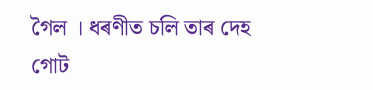গৈল । ধৰণীত চলি তাৰ দেহ গোট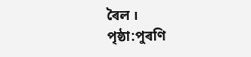ৰৈল ।
পৃষ্ঠা:পুৰণি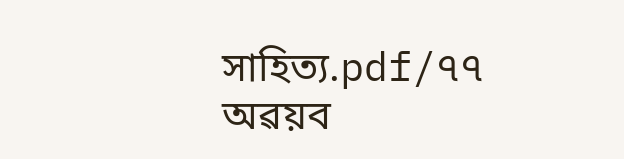সাহিত্য.pdf/৭৭
অৱয়ব